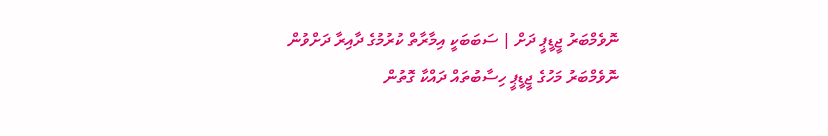ނޮވެމްބަރު ޖީޑީޕީ ދަށް | ސަބަބަކީ އިމާރާތް ކުރުމުގެ ދާއިރާ ދަށްވުން
ނޮވެމްބަރު މަހުގެ ޖީޑީޕީ ހިސާބުތައް ދައްކާ ގޮތުން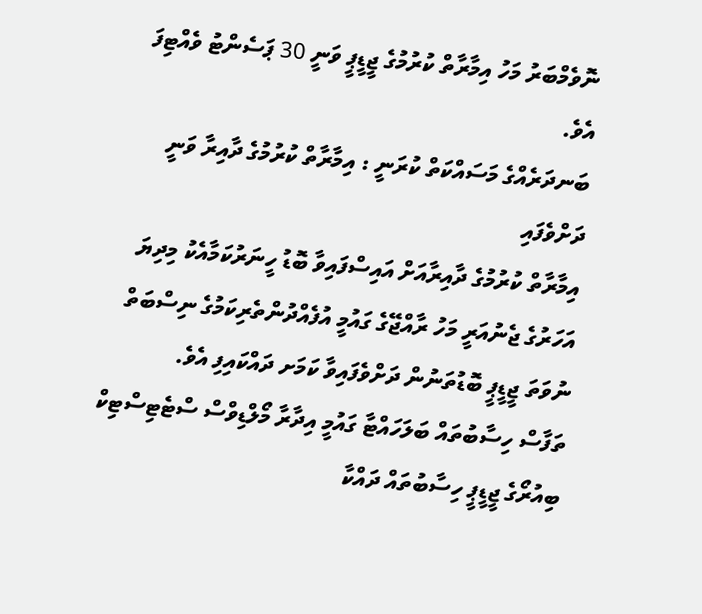ނޮވެމްބަރު މަހު އިމާރާތް ކުރުމުގެ ޖީޑީޕީ ވަނީ 30 ޕަސެންޓު ވެއްޓިފަ އެވެ.
ބަނދަރެއްގެ މަސައްކަތް ކުރަނީ : އިމާރާތް ކުރުމުގެ ދާއިރާ ވަނީ ދަށްވެފައި
އިމާރާތް ކުރުމުގެ ދާއިރާއަށް އައިސްފައިވާ ބޮޑު ހީނަރުކަމާއެކު މިދިޔަ އަހަރުގެ ޖެނުއަރީ މަހު ރާއްޖޭގެ ގައުމީ އުފެއްދުންތެރިކަމުގެ ނިސްބަތް ނުވަތަ ޖީޑީޕީ ބޮޑުތަނުން ދަށްވެފައިވާ ކަމަށ ދައްކައިފި އެވެ.
ތަފާސް ހިސާބުތައް ބަލަހައްޓާ ގައުމީ އިދާރާ މޯލްޑިވްސް ސްޓެޓިސްޓިކް ބިއުރޯގެ ޖީޑީޕީ ހިސާބުތައް ދައްކާ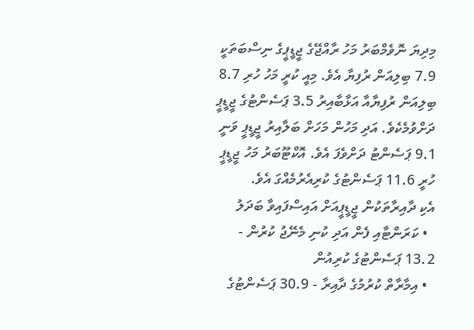މިދިޔަ ނޮވެމްބަރު މަހު ރާއްޖޭގެ ޖީޑީޕީގެ ނިސްބަތަކީ 7.9 ބިލިއަން ރުފިޔާ އެވެ. މިއީ ކުރީ މަހު ހުރި 8.7 ބިލިއަން ރުފިޔާއާ އަޅާބާއިރު 3.5 ޕަސެންޓުގެ ޖީޑީޕީ ދަށްވުމެކެވެ. އަދި މަހުން މަހަށް ބަލާއިރު ޖީޑީޕީ ވަނީ 9.1 ޕަސެންޓު ދަށްވެފަ އެވެ. އޮކްޓޫބަރު މަހު ޖީޑީޕީ ހުރީ 11.6 ޕަސެންޓުގެ ކުރިއެރުމެއްގަ އެވެ.
އެކި ދާއިރާތަކުން ޖީޑީޕީއަށް އައިސްފައިވާ ބަދަލު
  • ކަރަންޓާއި ފެން އަދި ކުނި މެނޭޖު ކުރުން - 13.2 ޕަސެންޓުގެ ކުރިއުން
  • އިމާރާތް ކުރުމުގެ ދާއިރާ - 30.9 ޕަސެންޓުގެ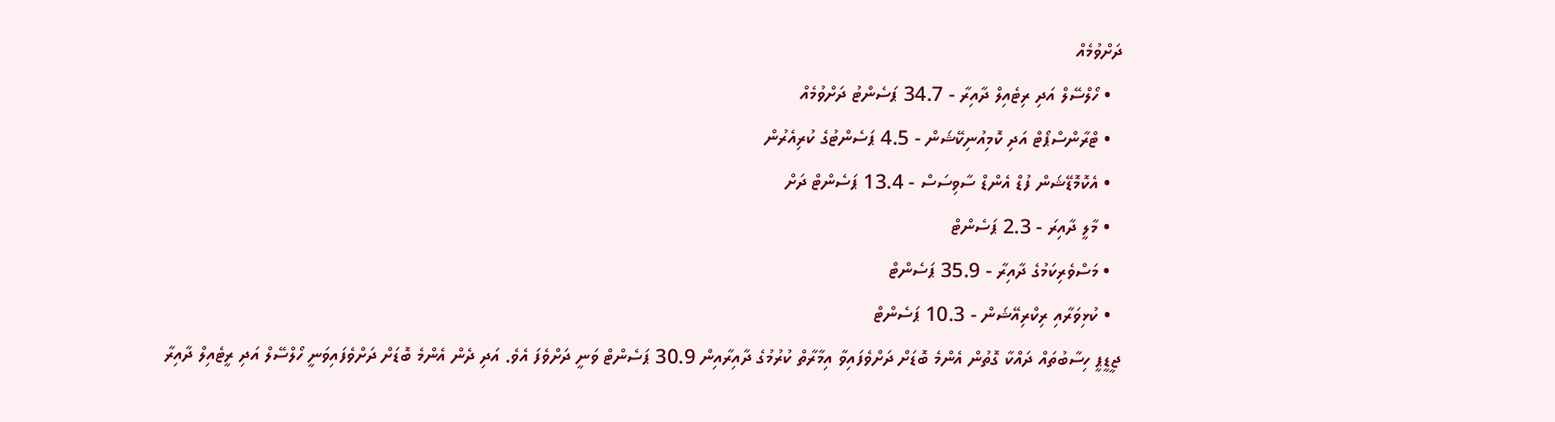ދަށްވުމެއް
  • ހޯލްސޭލް އަދި ރިޓެއިލް ދާއިރާ - 34.7 ޕަސެންޓު ދަށްވުމެއް
  • ޓްރާންސްޕޯޓް އަދި ކޮމިއުނިކޭޝަން - 4.5 ޕަސެންޓުގެ ކުރިއެރުން
  • އެކޮމޮޑޭޝަން ފުޑް އެންޑް ސާވިސަސް - 13.4 ޕަސެންޓް ދަށް
  • މާލީ ދާއިރަ - 2.3 ޕަސެންޓް
  • މަސްވެރިކަމުގެ ދާއިރާ - 35.9 ޕަސެންޓް
  • ކުޅިވަރާއި ރިކްރިއޭޝަން - 10.3 ޕަސެންޓް
ޖީޑީޕީ ހިސާބުތައް ދައްކާ ގޮތުން އެންމެ ބޮޑަށް ދަށްވެފައިވާ އިމާރާތް ކުރުމުގެ ދާއިރާއިން 30.9 ޕަސެންޓް ވަނީ ދަށްވެފަ އެވެ. އަދި ދެން އެންމެ ބޮޑަށް ދަށްވެފައިވަނީ ހޯލްސޭލް އަދި ރީޓެއިލް ދާއިރާ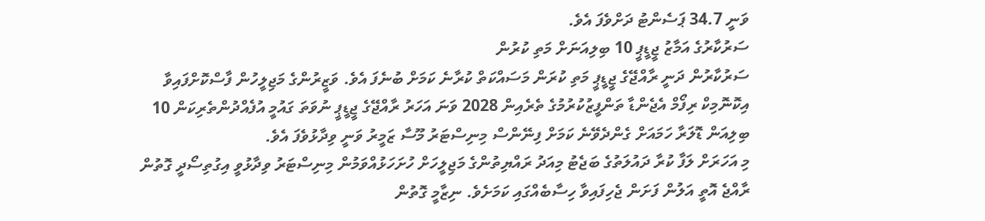ވަނީ 34.7 ޕަސެންޓު ދަށްވެފަ އެވެ.
ސަރުކާރުގެ އަމާޒު ޖީޑީޕީ 10 ބިލިއަނަށް މަތި ކުރުން
ސަރުކާރުން ދަނީ ރާއްޖޭގެ ޖީޑީޕީ މަތި ކުރަން މަސައްކަތް ކުރާނެ ކަމަށް ބުނެފަ އެވެ. ވަޒީރުންގެ މަޖިލީހުން ފާސްކޮށްފައިވާ އިކޮނޮމިކް ރިފޯމް އެޖެންޑާ ތަންފީޒުކުރުމުގެ ތެރެއިން 2028 ވަނަ އަހަރު ރާއްޖޭގެ ޖީޑީޕީ ނުވަތަ ގައުމީ އުފެއްދުންތެރިކަން 10 ބިލިއަން ޑޮލަރާ ހަމައަށް ގެންދެވޭނެ ކަމަށް ފިނޭންސް މިނިސްޓަރު މޫސާ ޒަމީރު ވަނީ ވިދާޅުވެފަ އެވެ.
މި އަހަރަށް ލަފާ ކުރާ ދައުލަތުގެ ބަޖެޓު މިއަދު ރައްޔިތުންގެ މަޖިލީހަށް ހުށަހަޅުއްވަމުން މިނިސްޓަރު ވިދާޅުވީ އިގުތިސޯދީ ގޮތުން ރާއްޖެ އޮތީ އަލުން ފަށަން ޖެހިފައިވާ ހިސާބެއްގައި ކަމަށެވެ. ނިޒާމީ ގޮތުން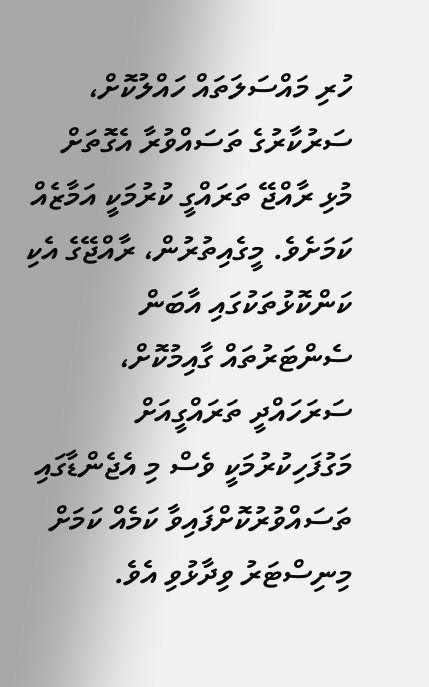ހުރި މައްސަލަތައް ހައްލުކޮށް، ސަރުކާރުގެ ތަސައްވުރާ އެގޮތަށް މުޅި ރާއްޖޭ ތަރައްގީ ކުރުމަކީ އަމާޒެއް ކަމަށެވެ. މީގެއިތުރުން، ރާއްޖޭގެ އެކި ކަންކޮޅުތަކުގައި އާބަން ސެންޓަރުތައް ގާއިމުކޮށް، ސަރަހައްދީ ތަރައްގީއަށް މަގުފަހިކުރުމަކީ ވެސް މި އެޖެންޑާގައި ތަސައްވުރުކޮށްފައިވާ ކަމެއް ކަމަށް މިނިސްޓަރު ވިދާޅުވި އެވެ.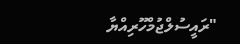"ރައީސުލްޖުމްހޫރިއްޔާ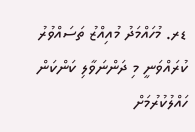ޑރ. މުހައްމަދު މުއިއްޒު ތަސައްވުރު ކުރައްވަނީ މި ދަންނަވާލި ކަންކަން ހައްލުކުރުމަށް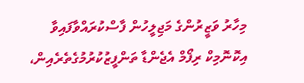މިހާރު ވަޒީރުންގެ މަޖިލީހުން ފާސްކުރައްވާފައިވާ އިކޮނޮމިކް ރިފޯމް އެޖެންޑާ ތަންފީޒުކުރުމުގެތެރެއިން،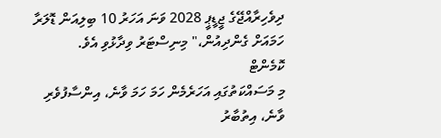ދިވެހިރާއްޖޭގެ ޖީޑީޕީ 2028 ވަނަ އަހަރު 10 ބިލިއަން ޑޮލަރާ ހަމައަށް ގެންދިއުން،" މިނިސްޓަރު ވިދާޅުވި އެވެ.
ކޮމެންޓް
މި މަސައްކަތުގައި އަހަރެމެން ހަމަ ހަމަ ވާނެ، އިންސާފުވެރި ވާނެ، އިތުބާރު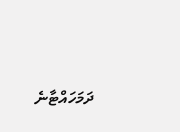ދަމަހައްޓާނެ